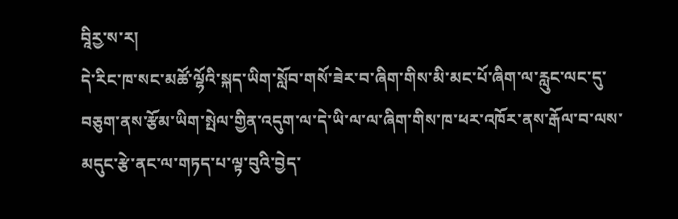བཱིརྱ་ས་ར།
དེ་རིང་ཁ་སང་མཚོ་ལྷོའི་སྐད་ཡིག་སློབ་གསོ་ཟེར་བ་ཞིག་གིས་མི་མང་པོ་ཞིག་ལ་རླུང་ལང་དུ་བཅུག་ནས་རྩོམ་ཡིག་སྤེལ་གྱིན་འདུག་ལ་དེ་ཡི་ལ་ལ་ཞིག་གིས་ཁ་ཕར་འཁོར་ནས་རྒོལ་བ་ལས་མདུང་རྩེ་ནང་ལ་གཏད་པ་ལྟ་བུའི་བྱེད་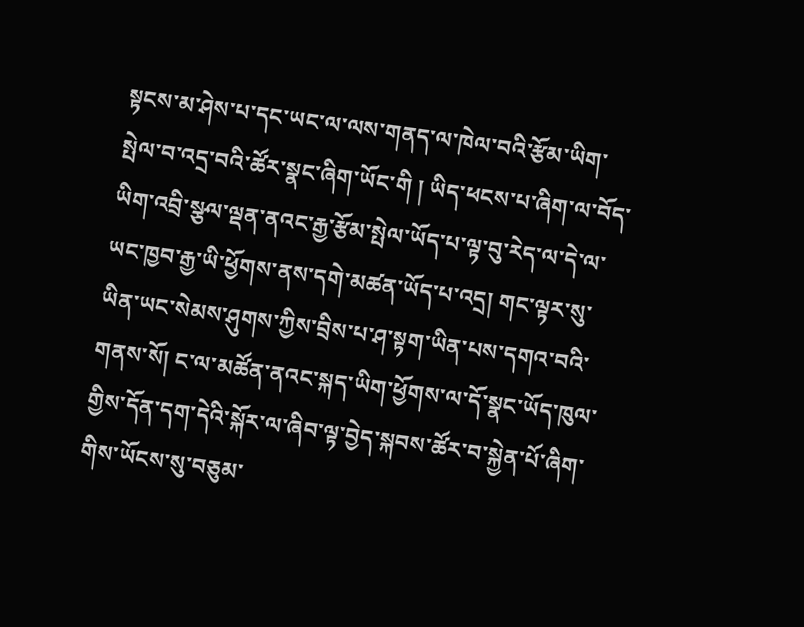སྟངས་མ་ཤེས་པ་དང་ཡང་ལ་ལས་གནད་ལ་ཁེལ་བའི་རྩོམ་ཡིག་སྤེལ་བ་འདྲ་བའི་ཚོར་སྣང་ཞིག་ཡོང་གི ། ཡིད་ཕངས་པ་ཞིག་ལ་བོད་ཡིག་འབྲི་སྩལ་ལྡན་ནའང་རྒྱ་རྩོམ་སྤེལ་ཡོད་པ་ལྟ་བུ་རེད་ལ་དེ་ལ་ཡང་ཁྱབ་རྒྱ་ཡི་ཕྱོགས་ནས་དགེ་མཚན་ཡོད་པ་འདྲ། གང་ལྟར་སུ་ཡིན་ཡང་སེམས་ཤུགས་ཀྱིས་བྲིས་པ་ཤ་སྟག་ཡིན་པས་དགའ་བའི་གནས་སོ། ང་ལ་མཚོན་ནའང་སྐད་ཡིག་ཕྱོགས་ལ་དོ་སྣང་ཡོད་ཁུལ་གྱིས་དོན་དག་དེའི་སྐོར་ལ་ཞིབ་ལྟ་བྱེད་སྐབས་ཚོར་བ་སྐྱེན་པོ་ཞིག་གིས་ཡོངས་སུ་བཅུམ་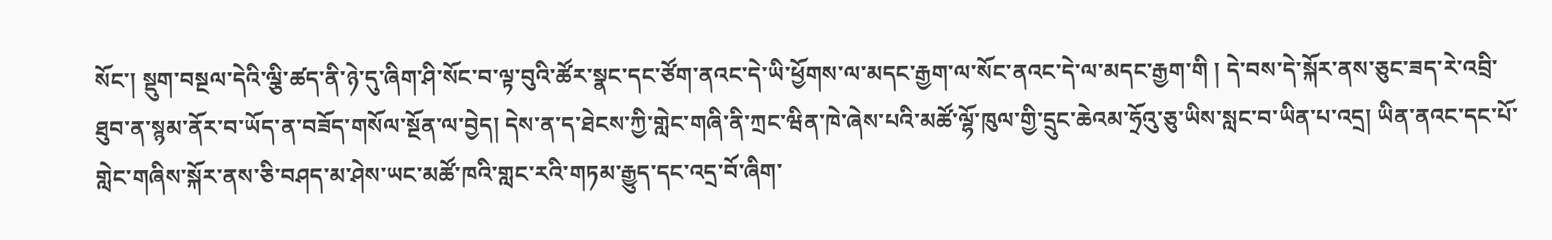སོང་། སྡུག་བསྔལ་དེའི་ལྕི་ཚད་ནི་ཉེ་དུ་ཞིག་ཤི་སོང་བ་ལྟ་བུའི་ཚོར་སྣང་དང་ཙོག་ནའང་དེ་ཡི་ཕྱོགས་ལ་མདང་རྒྱག་ལ་སོང་ནའང་དེ་ལ་མདང་རྒྱག་གི ། དེ་བས་དེ་སྐོར་ནས་ཅུང་ཟད་རེ་འབྲི་ཐུབ་ན་སྙམ་ནོར་བ་ཡོད་ན་བཟོད་གསོལ་སྔོན་ལ་བྱེད། དེས་ན་ད་ཐེངས་ཀྱི་གླེང་གཞི་ནི་ཀྲང་ཝིན་ཁེ་ཞེས་པའི་མཚོ་ལྷོ་ཁུལ་གྱི་དྲུང་ཆེའམ་ཧྲོའུ་ཅུ་ཡིས་སླང་བ་ཡིན་པ་འདྲ། ཡིན་ནའང་དང་པོ་གླེང་གཞིས་སྐོར་ནས་ཅི་བཤད་མ་ཤེས་ཡང་མཚོ་ཁའི་གླང་རའི་གཏམ་རྒྱུད་དང་འདྲ་བོ་ཞིག་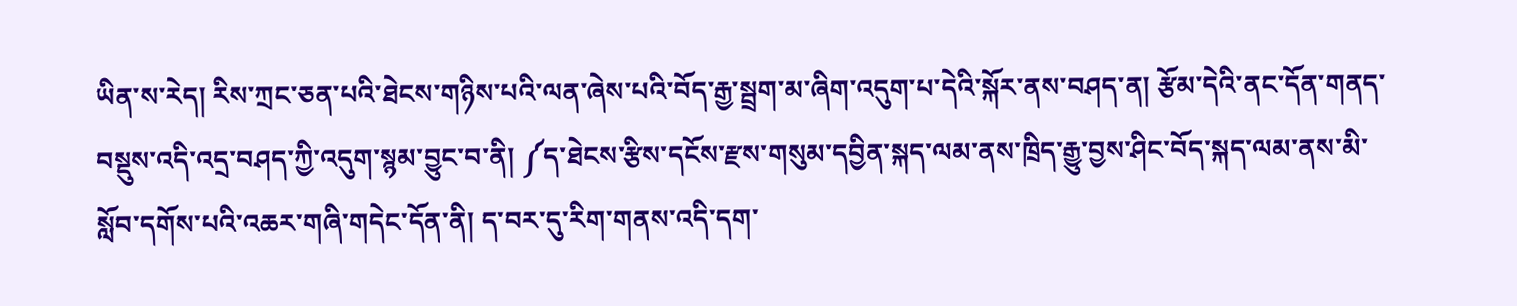ཡིན་ས་རེད། རིས་ཀྲང་ཅན་པའི་ཐེངས་གཉིས་པའི་ལན་ཞེས་པའི་བོད་རྒྱ་སྦྲག་མ་ཞིག་འདུག་པ་དེའི་སྐོར་ནས་བཤད་ན། རྩོམ་དེའི་ནང་དོན་གནད་བསྡུས་འདི་འདྲ་བཤད་ཀྱི་འདུག་སྙམ་བྱུང་བ་ནི། ༼ད་ཐེངས་རྩིས་དངོས་རྫས་གསུམ་དབྱིན་སྐད་ལམ་ནས་ཁྲིད་རྒྱུ་བྱས་ཤིང་བོད་སྐད་ལམ་ནས་མི་སློབ་དགོས་པའི་འཆར་གཞི་གདེང་དོན་ནི། ད་བར་དུ་རིག་གནས་འདི་དག་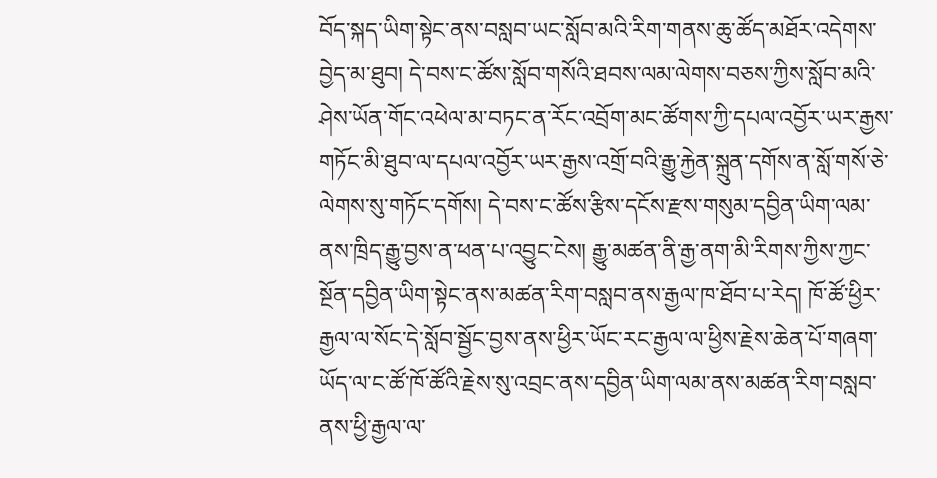བོད་སྐད་ཡིག་སྟེང་ནས་བསླབ་ཡང་སློབ་མའི་རིག་གནས་ཆུ་ཚོད་མཐོར་འདེགས་བྱེད་མ་ཐུབ། དེ་བས་ང་ཚོས་སློབ་གསོའི་ཐབས་ལམ་ལེགས་བཅས་ཀྱིས་སློབ་མའི་ཤེས་ཡོན་གོང་འཕེལ་མ་བཏང་ན་རོང་འབྲོག་མང་ཚོགས་ཀྱི་དཔལ་འབྱོར་ཡར་རྒྱས་གཏོང་མི་ཐུབ་ལ་དཔལ་འབྱོར་ཡར་རྒྱས་འགྲོ་བའི་རྒྱུ་རྐྱེན་སྐྲུན་དགོས་ན་སློ་གསོ་ཅེ་ལེགས་སུ་གཏོང་དགོས། དེ་བས་ང་ཚོས་རྩིས་དངོས་རྫས་གསུམ་དབྱིན་ཡིག་ལམ་ནས་ཁྲིད་རྒྱུ་བྱས་ན་ཕན་པ་འབྱུང་ངེས། རྒྱུ་མཚན་ནི་རྒྱ་ནག་མི་རིགས་ཀྱིས་ཀྱང་སྔོན་དབྱིན་ཡིག་སྟེང་ནས་མཚན་རིག་བསླབ་ནས་རྒྱལ་ཁ་ཐོབ་པ་རེད། ཁོ་ཚོ་ཕྱིར་རྒྱལ་ལ་སོང་དེ་སློབ་སྦྱོང་བྱས་ནས་ཕྱིར་ཡོང་རང་རྒྱལ་ལ་ཕྱིས་རྗེས་ཆེན་པོ་གཞག་ཡོད་ལ་ང་ཚོ་ཁོ་ཚོའི་རྗེས་སུ་འབྲང་ནས་དབྱིན་ཡིག་ལམ་ནས་མཚན་རིག་བསླབ་ནས་ཕྱི་རྒྱལ་ལ་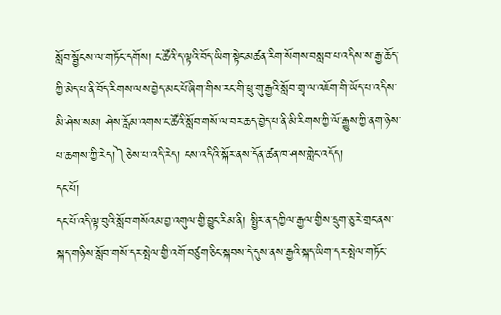སློབ་སྦྱོངས་ལ་གཏོང་དགོས། ང་ཚོའི་ད་ལྟའི་བོད་ཡིག་སྟེང་མཚན་རིག་སོགས་བསླབ་པ་འདིས་ས་རྒྱ་ཆོད་ཀྱི་མེད་པ་ནི་བོད་རིགས་ལས་བྱེད་མང་པོ་ཞིག་གིས་རང་གི་ཕྲུ་གུ་རྒྱའི་སློབ་གྲྭ་ལ་འཇོག་གི་ཡོད་པ་འདིས་མི་ཤེས་སམ། ཤེས་རློམ་འགས་ང་ཚོའི་སློབ་གསོ་ལ་བར་ཆད་བྱེད་པ་ནི་མི་རིགས་ཀྱི་ལོ་རྒྱུས་ཀྱི་ནག་ཉེས་པ་ཆགས་ཀྱི་རེད།༽ཅེས་པ་འདི་རེད། ངས་འདིའི་སྐོར་ནས་དོན་ཚན་ཁ་ཤས་གླེང་འདོད།
དང་པོ།
དང་པོ་འདི་ལྟ་བུའི་སློབ་གསོའམ་བྱ་འགུལ་གྱི་བྱུང་རིམ་ནི། སྤྱིར་ན་དཀྱིལ་རྒྱལ་གྱིས་དྲུག་ཅུ་རེ་གྲང་ནས་སྐད་གཉིས་སློབ་གསོ་དར་སྤེལ་གྱི་འགོ་བཙུག་ཅིང་སྐབས་དེ་དུས་ནས་རྒྱའི་སྐད་ཡིག་དར་སྤེལ་གཏོང་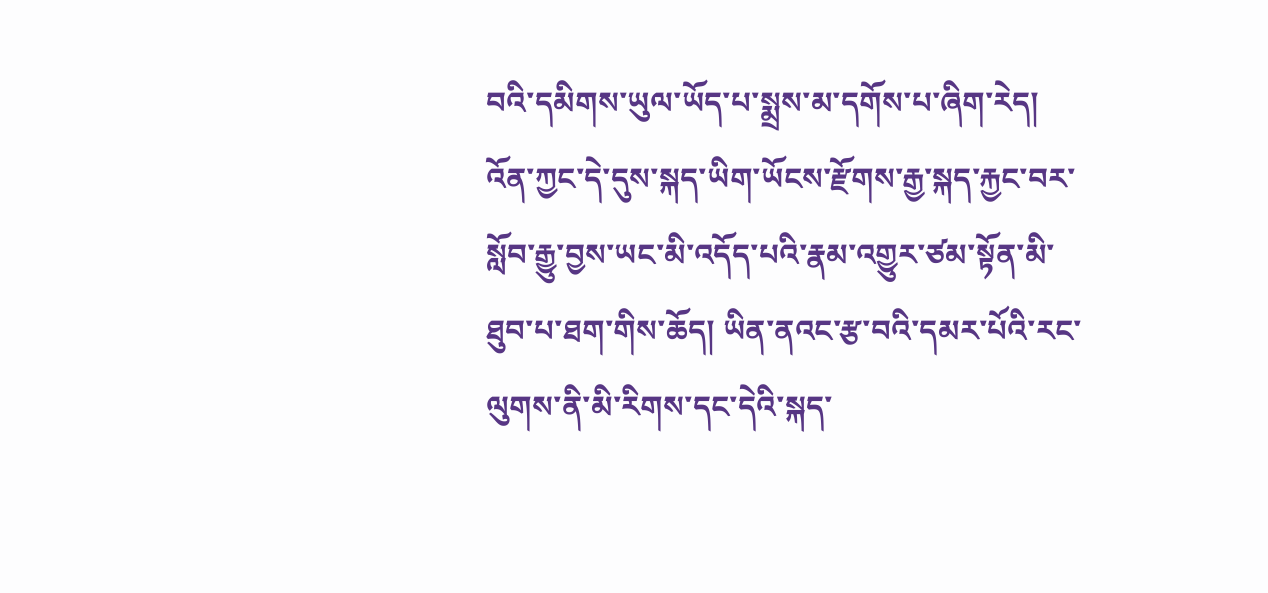བའི་དམིགས་ཡུལ་ཡོད་པ་སྨྲས་མ་དགོས་པ་ཞིག་རེད། འོན་ཀྱང་དེ་དུས་སྐད་ཡིག་ཡོངས་རྫོགས་རྒྱ་སྐད་རྐྱང་བར་སློབ་རྒྱུ་བྱས་ཡང་མི་འདོད་པའི་རྣམ་འགྱུར་ཙམ་སྟོན་མི་ཐུབ་པ་ཐག་གིས་ཆོད། ཡིན་ནའང་རྩ་བའི་དམར་པོའི་རང་ལུགས་ནི་མི་རིགས་དང་དེའི་སྐད་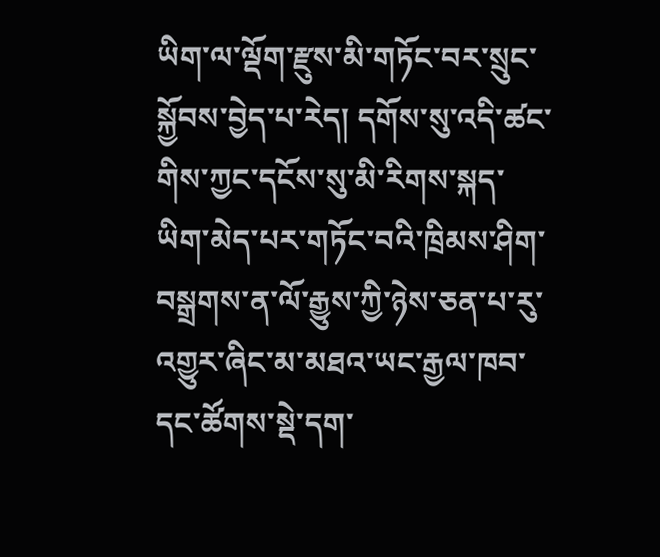ཡིག་ལ་ལྡོག་རྫུས་མི་གཏོང་བར་སྲུང་སྐྱོབས་བྱེད་པ་རེད། དགོས་སུ་འདི་ཚང་གིས་ཀྱང་དངོས་སུ་མི་རིགས་སྐད་ཡིག་མེད་པར་གཏོང་བའི་ཁྲིམས་ཤིག་བསྒྲགས་ན་ལོ་རྒྱུས་ཀྱི་ཉེས་ཅན་པ་རུ་འགྱུར་ཞིང་མ་མཐའ་ཡང་རྒྱལ་ཁབ་དང་ཚོགས་སྡེ་དག་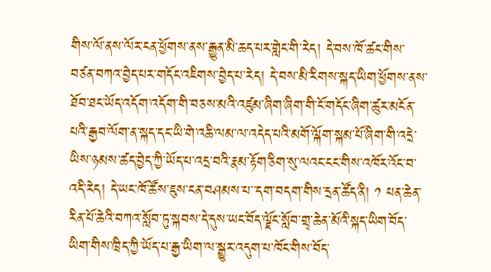གིས་ལོ་ནས་ལོར་ངན་ཕྱོགས་ནས་རྒྱུན་མི་ཆད་པར་གླེང་གི་རེད། དེ་བས་ཁོ་ཚང་གིས་བཙན་བཀའ་བྱེད་པར་གདོང་འཇིགས་བྱེད་པ་རེད། དེ་བས་མི་རིགས་སྐད་ཡིག་ཕྱོགས་ནས་ཐོབ་ཐང་ཡོད་འདོག་འདོག་གི་བཅས་མའི་འཛུམ་ཞིག་ཞིག་གི་ངོ་གདོང་ཞིག་ཚུར་མངོན་པའི་རྒྱབ་ལོག་ན་སྐད་དང་ཡི་གེ་འཆི་ལམ་ལ་འདེད་པའི་མགོ་ལྐོག་སྐམ་པོ་ཞིག་གི་འདྲེ་ཡིས་ཉམས་ཚད་བྱེད་ཀྱི་ཡོད་པ་འདྲ་བའི་རྣམ་རྟོག་ཅིག་སུ་ལའང་ངང་གིས་འཁོར་འོང་བ་འདི་རེད། དེ་ཡང་ཁོ་ཚོས་ཇུས་ངན་བཤམས་པ་་དག་བདག་གིས་དྲན་ཚོད་ནི། ༡ པན་ཆེན་རིན་པོ་ཆེའི་བཀའ་སློབ་ཏུ་སྐབས་དེ་དུས་ཡང་བོད་ལྗོང་སློབ་གྲྭ་ཆེན་མོའི་སྐད་ཡིག་བོད་ཡིག་གིས་ཁྲིད་ཀྱི་ཡོད་པ་རྒྱ་ཡིག་ལ་སྒྱུར་འདུག་པ་ཁོང་གིས་བོད་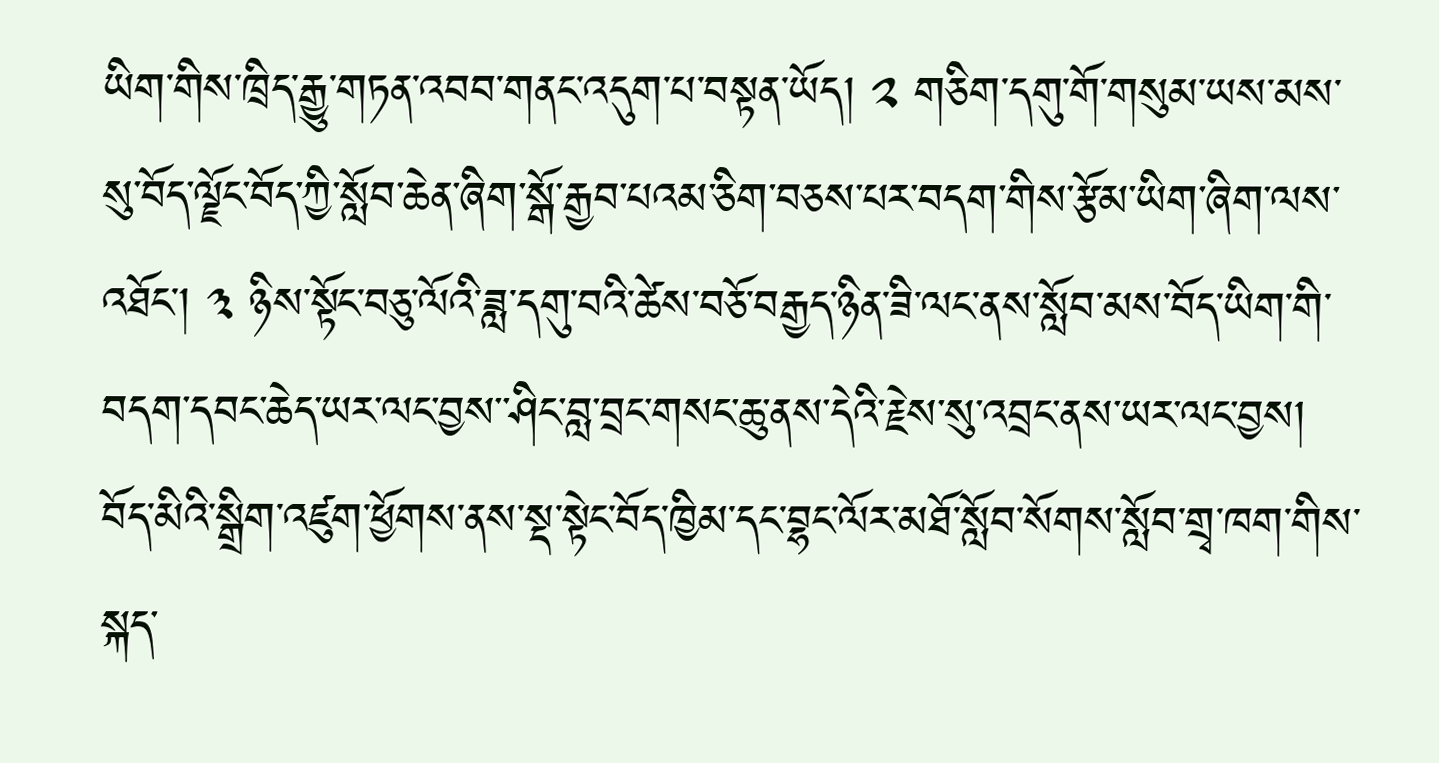ཡིག་གིས་ཁྲིད་རྒྱུ་གཏན་འབབ་གནང་འདུག་པ་བསྟན་ཡོད། ༢ གཅིག་དགུ་གོ་གསུམ་ཡས་མས་སུ་བོད་ལྗོང་བོད་ཀྱི་སློབ་ཆེན་ཞིག་སྒོ་རྒྱབ་པའམ་ཅིག་བཅས་པར་བདག་གིས་རྩོམ་ཡིག་ཞིག་ལས་འཐོང་། ༣ ཉིས་སྟོང་བཅུ་ལོའི་ཟླ་དགུ་བའི་ཚེས་བཅོ་བརྒྱད་ཉིན་ཟི་ལང་ནས་སློབ་མས་བོད་ཡིག་གི་བདག་དབང་ཆེད་ཡར་ལང་བྱས་་ཤིང་བླ་བྲང་གསང་ཆུ་ནས་དེའི་རྗེས་སུ་འབྲང་ནས་ཡར་ལང་བྱས། བོད་མིའི་སྒྲིག་འཛུག་ཕྱོགས་ནས་སྡ་སྟེང་བོད་ཁྱིམ་དང་བྷང་ལོར་མཐོ་སློབ་སོགས་སློབ་གྲྭ་ཁག་གིས་སྐད་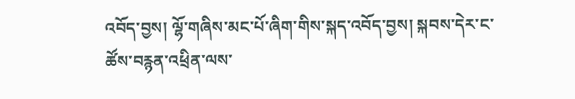འབོད་བྱས། ལྷོ་གཞིས་མང་པོ་ཞིག་གིས་སྐད་འབོད་བྱས། སྐབས་དེར་ང་ཚོས་བརྙན་འཕྲིན་ལས་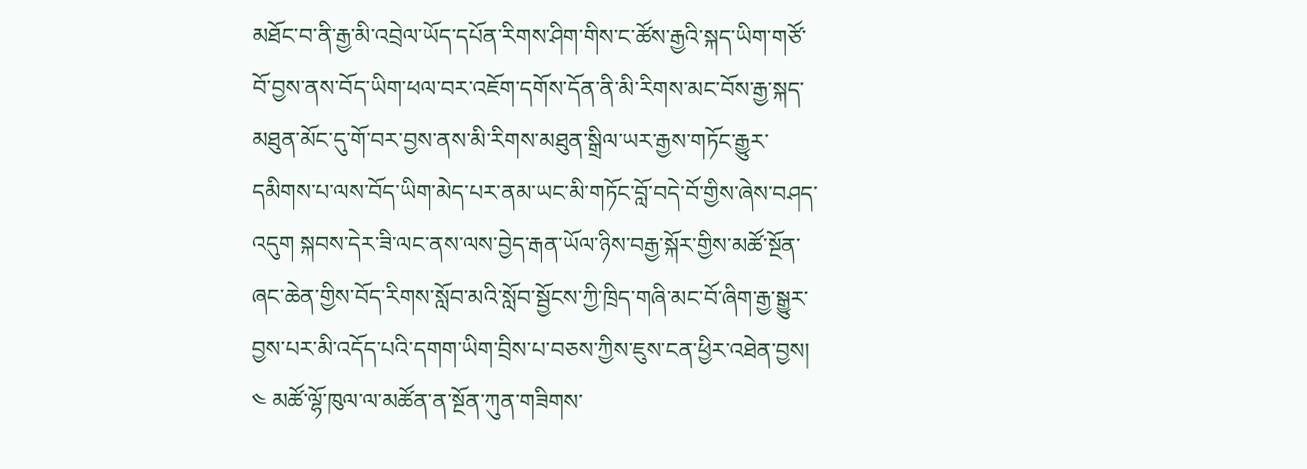མཐོང་བ་ནི་རྒྱ་མི་འབྲེལ་ཡོད་དཔོན་རིགས་ཤིག་གིས་ང་ཚོས་རྒྱའི་སྐད་ཡིག་གཙོ་བོ་བྱས་ནས་བོད་ཡིག་ཕལ་བར་འཇོག་དགོས་དོན་ནི་མི་རིགས་མང་བོས་རྒྱ་སྐད་མཐུན་མོང་དུ་གོ་བར་བྱས་ནས་མི་རིགས་མཐུན་སྒྲིལ་ཡར་རྒྱས་གཏོང་རྒྱུར་དམིགས་པ་ལས་བོད་ཡིག་མེད་པར་ནམ་ཡང་མི་གཏོང་བློ་བདེ་བོ་གྱིས་ཞེས་བཤད་འདུག སྐབས་དེར་ཟི་ལང་ནས་ལས་བྱེད་རྒན་ཡོལ་ཉིས་བརྒྱ་སྐོར་གྱིས་མཚོ་སྔོན་ཞང་ཆེན་གྱིས་བོད་རིགས་སློབ་མའི་སློབ་སྦྱོངས་ཀྱི་ཁྲིད་གཞི་མང་བོ་ཞིག་རྒྱ་སྒྱུར་བྱས་པར་མི་འདོད་པའི་དགག་ཡིག་བྲིས་པ་བཅས་ཀྱིས་ཇུས་ངན་ཕྱིར་འཐེན་བྱས། ༤ མཚོ་ལྷོ་ཁུལ་ལ་མཚོན་ན་སྔོན་ཀུན་གཟིགས་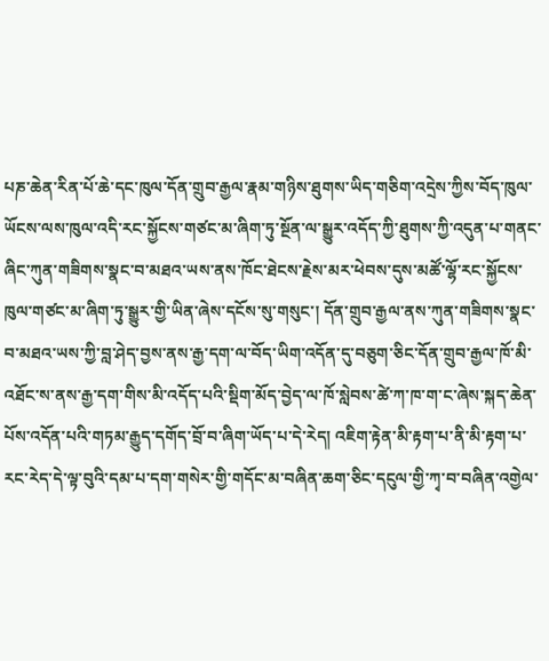པཎ་ཆེན་རིན་པོ་ཆེ་དང་ཁུལ་དོན་གྲུབ་རྒྱལ་རྣམ་གཉིས་ཐུགས་ཡིད་གཅིག་འདྲེས་ཀྱིས་བོད་ཁུལ་ཡོངས་ལས་ཁུལ་འདི་རང་སྐྱོངས་གཙང་མ་ཞིག་ཏུ་སྔོན་ལ་སྒྱུར་འདོད་ཀྱི་ཐུགས་ཀྱི་འདུན་པ་གནང་ཞིང་ཀུན་གཟིགས་སྣང་བ་མཐའ་ཡས་ནས་ཁོང་ཐེངས་རྗེས་མར་ཕེབས་དུས་མཚོ་ལྷོ་རང་སྐྱོངས་ཁུལ་གཙང་མ་ཞིག་ཏུ་སྒྱུར་གྱི་ཡིན་ཞེས་དངོས་སུ་གསུང་། དོན་གྲུབ་རྒྱལ་ནས་ཀུན་གཟིགས་སྣང་བ་མཐའ་ཡས་ཀྱི་བླ་ཤེད་བྱས་ནས་རྒྱ་དག་ལ་བོད་ཡིག་འདོན་དུ་བཅུག་ཅིང་དོན་གྲུབ་རྒྱལ་ཁོ་མི་འཐོང་ས་ནས་རྒྱ་དག་གིས་མི་འདོད་པའི་སྡིག་མོད་བྱེད་ལ་ཁོ་སླེབས་ཚེ་ཀ་ཁ་ག་ང་ཞེས་སྐད་ཆེན་པོས་འདོན་པའི་གཏམ་རྒྱུད་དགོད་བྲོ་བ་ཞིག་ཡོད་པ་དེ་རེད། འཇིག་རྟེན་མི་རྟག་པ་ནི་མི་རྟག་པ་རང་རེད་དེ་ལྟ་བུའི་དམ་པ་དག་གསེར་གྱི་གདོང་མ་བཞིན་ཆག་ཅིང་དངུལ་གྱི་ཀྭ་བ་བཞིན་འགྱེལ་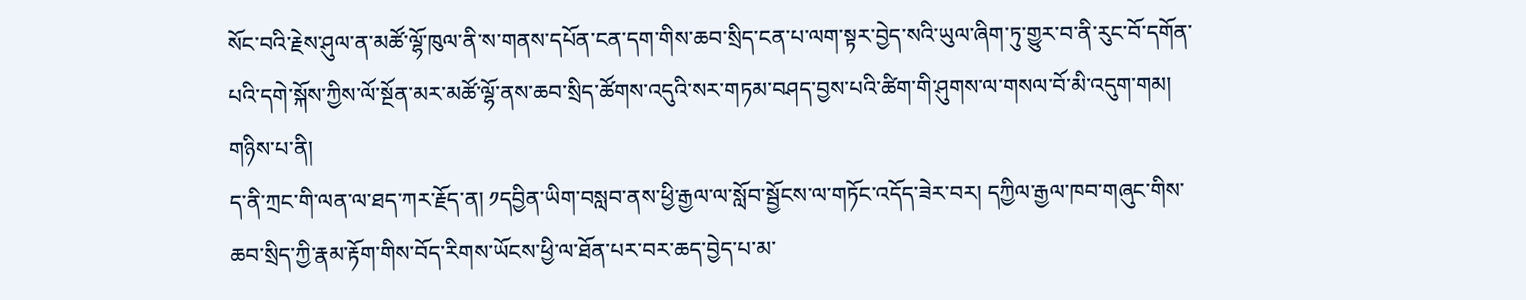སོང་བའི་རྗེས་ཤུལ་ན་མཚོ་ལྷོ་ཁུལ་ནི་ས་གནས་དཔོན་ངན་དག་གིས་ཆབ་སྲིད་ངན་པ་ལག་སྟར་བྱེད་སའི་ཡུལ་ཞིག་ཏུ་གྱུར་བ་ནི་རུང་བོ་དགོན་པའི་དགེ་སྐོས་ཀྱིས་ལོ་སྔོན་མར་མཚོ་ལྷོ་ནས་ཆབ་སྲིད་ཚོགས་འདུའི་སར་གཏམ་བཤད་བྱས་པའི་ཚིག་གི་ཤུགས་ལ་གསལ་བོ་མི་འདུག་གམ།
གཉིས་པ་ནི།
ད་ནི་ཀྲང་གི་ལན་ལ་ཐད་ཀར་རྗོད་ན། ༡དབྱིན་ཡིག་བསླབ་ནས་ཕྱི་རྒྱལ་ལ་སློབ་སྦྱོངས་ལ་གཏོང་འདོད་ཟེར་བར། དཀྱིལ་རྒྱལ་ཁབ་གཞུང་གིས་ཆབ་སྲིད་ཀྱི་རྣམ་རྟོག་གིས་བོད་རིགས་ཡོངས་ཕྱི་ལ་ཐོན་པར་བར་ཆད་བྱེད་པ་མ་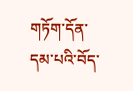གཏོག་དོན་དམ་པའི་བོད་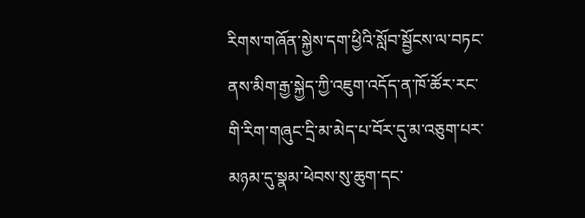རིགས་གཞོན་སྐྱེས་དག་ཕྱིའི་སློབ་སྦྱོངས་ལ་བཏང་ནས་མིག་རྒྱ་སྐྱེད་ཀྱི་འཇུག་འདོད་ན་ཁོ་ཚོར་རང་གི་རིག་གཞུང་དྲི་མ་མེད་པ་བོར་དུ་མ་འཅུག་པར་མཉམ་དུ་སྣམ་ཕེབས་སུ་ཆུག་དང་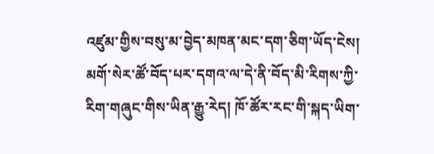འཛུམ་གྱིས་བསུ་མ་བྱེད་མཁན་མང་དག་ཅིག་ཡོད་ངེས། མགོ་སེར་ཚོ་བོད་པར་དགའ་ལ་དེ་ནི་བོད་མི་རིགས་ཀྱི་རིག་གཞུང་གིས་ཡིན་རྒྱུ་རེད། ཁོ་ཚོར་རང་གི་སྐད་ཡིག་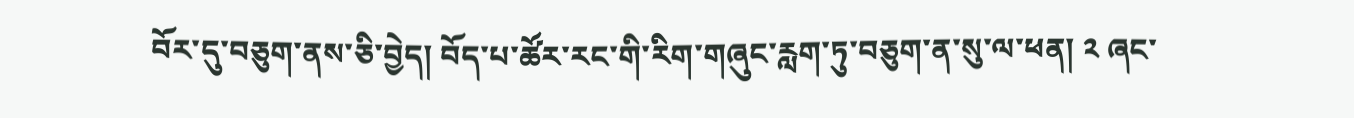བོར་དུ་བཅུག་ནས་ཅི་བྱེད། བོད་པ་ཚོར་རང་གི་རིག་གཞུང་རླག་ཏུ་བཅུག་ན་སུ་ལ་ཕན། ༢ ཞང་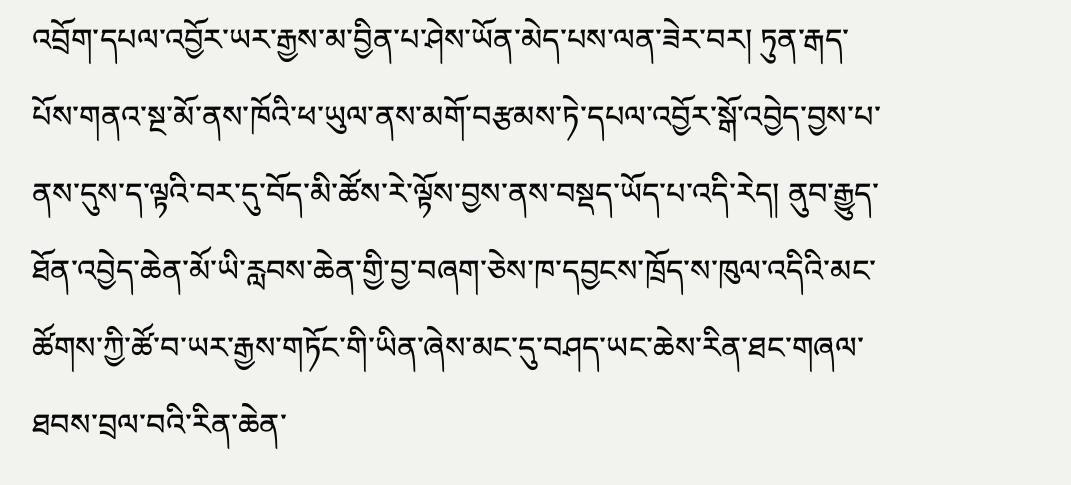འབྲོག་དཔལ་འབྱོར་ཡར་རྒྱས་མ་བྱིན་པ་ཤེས་ཡོན་མེད་པས་ལན་ཟེར་བར། ཏུན་རྒད་པོས་གནའ་སྔ་མོ་ནས་ཁོའི་ཕ་ཡུལ་ནས་མགོ་བརྩམས་ཏེ་དཔལ་འབྱོར་སྒོ་འབྱེད་བྱས་པ་ནས་དུས་ད་ལྟའི་བར་དུ་བོད་མི་ཚོས་རེ་ལྟོས་བྱས་ནས་བསྡད་ཡོད་པ་འདི་རེད། ནུབ་རྒྱུད་ཐོན་འབྱེད་ཆེན་མོ་ཡི་རླབས་ཆེན་གྱི་བྱ་བཞག་ཅེས་ཁ་དབྱངས་ཁྲོད་ས་ཁུལ་འདིའི་མང་ཚོགས་ཀྱི་ཚོ་བ་ཡར་རྒྱས་གཏོང་གི་ཡིན་ཞེས་མང་དུ་བཤད་ཡང་ཆེས་རིན་ཐང་གཞལ་ཐབས་བྲལ་བའི་རིན་ཆེན་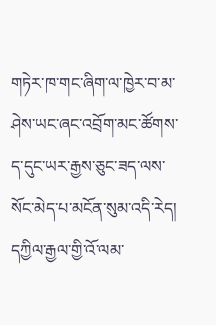གཏེར་ཁ་གང་ཞིག་ལ་ཁྱེར་བ་མ་ཤེས་ཡང་ཞང་འབྲོག་མང་ཚོགས་ད་དུང་ཡར་རྒྱས་ཅུང་ཟད་ལས་སོང་མེད་པ་མངོན་སུམ་འདི་རེད། དཀྱིལ་རྒྱལ་གྱི་འོ་ལམ་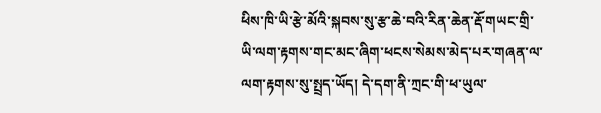ཕིས་ཁི་ཡི་རྩེ་མོའི་སྐབས་སུ་རྩ་ཆེ་བའི་རིན་ཆེན་རྡོ་གཡང་གྲི་ཡི་ལག་རྟགས་གང་མང་ཞིག་ཕངས་སེམས་མེད་པར་གཞན་ལ་ལག་རྟགས་སུ་སྤྲད་ཡོད། དེ་དག་ནི་ཀྲང་གི་ཕ་ཡུལ་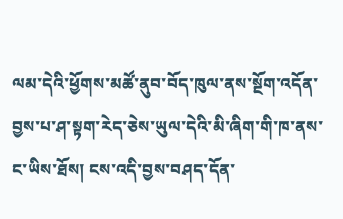ལམ་དེའི་ཕྱོགས་མཚོ་ནུབ་བོད་ཁུལ་ནས་སྔོག་འདོན་བྱས་པ་ཤ་སྟག་རེད་ཅེས་ཡུལ་དེའི་མི་ཞིག་གི་ཁ་ནས་ང་ཡིས་ཐོས། ངས་འདི་བྱས་བཤད་དོན་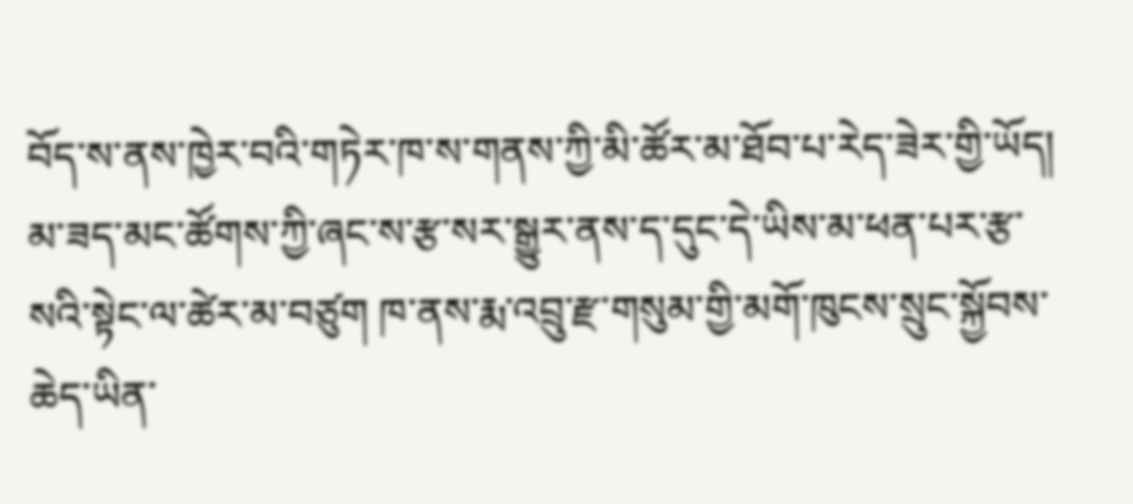བོད་ས་ནས་ཁྱེར་བའི་གཏེར་ཁ་ས་གནས་ཀྱི་མི་ཚོར་མ་ཐོབ་པ་རེད་ཟེར་གྱི་ཡོད། མ་ཟད་མང་ཚོགས་ཀྱི་ཞང་ས་རྩ་སར་སྒྱུར་ནས་ད་དུང་དེ་ཡིས་མ་ཕན་པར་རྩ་སའི་སྟེང་ལ་ཚེར་མ་བཙུག ཁ་ནས་རྨ་འབྲུ་རྫ་གསུམ་གྱི་མགོ་ཁུངས་སྲུང་སྐྱོབས་ཆེད་ཡིན་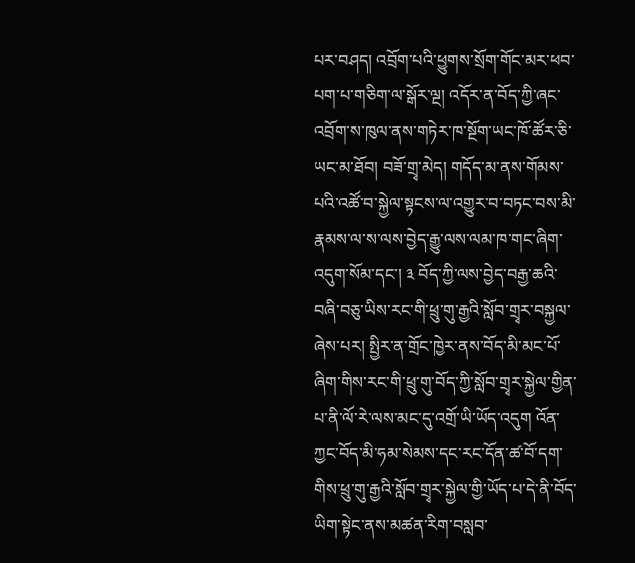པར་བཤད། འབྲོག་པའི་ཕྱུགས་སྲོག་གོང་མར་ཕབ་པག་པ་གཅིག་ལ་སྒོར་ལྔ། འདོར་ན་བོད་ཀྱི་ཞང་འབྲོག་ས་ཁུལ་ནས་གཏེར་ཁ་སྔོག་ཡང་ཁོ་ཚོར་ཅི་ཡང་མ་ཐོབ། བཟོ་གྲྭ་མེད། གདོད་མ་ནས་གོམས་པའི་འཚོ་བ་སྐྱེལ་སྟངས་ལ་འགྱུར་བ་བཏང་བས་མི་རྣམས་ལ་ས་ལས་བྱེད་རྒྱུ་ལས་ལམ་ཁ་གང་ཞིག་འདུག་སོམ་དང་། ༣ བོད་ཀྱི་ལས་བྱེད་བརྒྱ་ཆའི་བཞི་བཅུ་ཡིས་རང་གི་ཕྲུ་གུ་རྒྱའི་སློབ་གྲྭར་བསྐྱལ་ཞེས་པར། སྤྱིར་ན་གྲོང་ཁྱེར་ནས་བོད་མི་མང་པོ་ཞིག་གིས་རང་གི་ཕྲུ་གུ་བོད་ཀྱི་སློབ་གྲྭར་སྐྱེལ་གྱིན་པ་ནི་ལོ་རེ་ལས་མང་དུ་འགྲོ་ཡི་ཡོད་འདུག འོན་ཀྱང་བོད་མི་ཧམ་སེམས་དང་རང་དོན་ཚ་བོ་དག་གིས་ཕྲུ་གུ་རྒྱའི་སློབ་གྲྭར་སྐྱེལ་གྱི་ཡོད་པ་དེ་ནི་བོད་ཡིག་སྟེང་ནས་མཚན་རིག་བསླབ་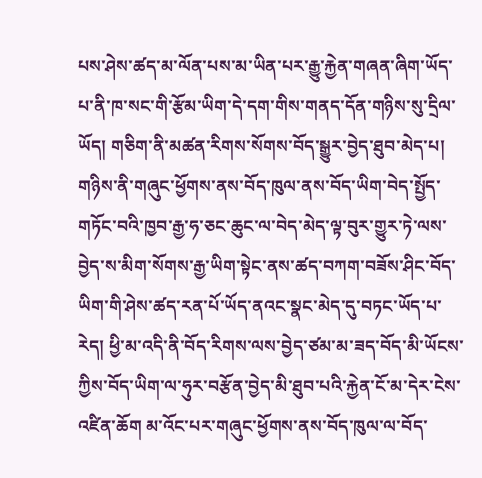པས་ཤེས་ཚད་མ་ལོན་པས་མ་ཡིན་པར་རྒྱུ་རྐྱེན་གཞན་ཞིག་ཡོད་པ་ནི་ཁ་སང་གི་རྩོམ་ཡིག་དེ་དག་གིས་གནད་དོན་གཉིས་སུ་དྲིལ་ཡོད། གཅིག་ནི་མཚན་རིགས་སོགས་བོད་སྒྱུར་བྱེད་ཐུབ་མེད་པ། གཉིས་ནི་གཞུང་ཕྱོགས་ནས་བོད་ཁུལ་ནས་བོད་ཡིག་བེད་སྤྱོད་གཏོང་བའི་ཁྱབ་རྒྱ་ཧ་ཅང་ཆུང་ལ་བེད་མེད་ལྟ་བུར་གྱུར་ཏེ་ལས་བྱེད་ས་མིག་སོགས་རྒྱ་ཡིག་སྟེང་ནས་ཚད་བཀག་བཟོས་ཤིང་བོད་ཡིག་གི་ཤེས་ཚད་རན་པོ་ཡོད་ནའང་སྣང་མེད་དུ་བཏང་ཡོད་པ་རེད། ཕྱི་མ་འདི་ནི་བོད་རིགས་ལས་བྱེད་ཙམ་མ་ཟད་བོད་མི་ཡོངས་ཀྱིས་བོད་ཡིག་ལ་ཧུར་བརྩོན་བྱེད་མི་ཐུབ་པའི་རྐྱེན་ངོ་མ་དེར་ངེས་འཛིན་ཆོག མ་འོང་པར་གཞུང་ཕྱོགས་ནས་བོད་ཁུལ་ལ་བོད་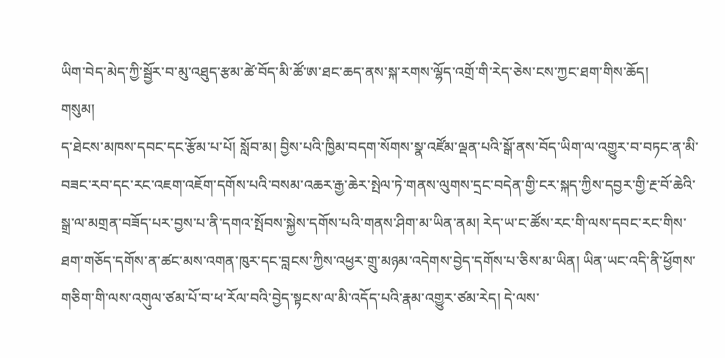ཡིག་བེད་མེད་ཀྱི་སྦྱོར་བ་མུ་འཐུད་རྩམ་ཚེ་བོད་མི་ཚོ་ཨ་ཐང་ཆད་ནས་སྐ་རགས་ལྷོད་འགྲོ་གི་རེད་ཅེས་ངས་ཀྱང་ཐག་གིས་ཆོད།
གསུམ།
ད་ཐེངས་མཁས་དབང་དང་རྩོམ་པ་པོ། སློབ་མ། བྱིས་པའི་ཁྱིམ་བདག་སོགས་སྣ་འཛོམ་ལྡན་པའི་སྒོ་ནས་བོད་ཡིག་ལ་འགྱུར་བ་བཏང་ན་མི་བཟང་རབ་དང་རང་འཇག་འཇོག་དགོས་པའི་བསམ་འཆར་རྒྱ་ཆེར་སྤེལ་ཏེ་གནས་ལུགས་དྲང་བདེན་གྱི་ངར་སྐད་ཀྱིས་དབྱར་གྱི་རྔ་བོ་ཆེའི་སྒྲ་ལ་མགྲན་བཟོད་པར་བྱས་པ་ནི་དགའ་སྤོབས་སྐྱེས་དགོས་པའི་གནས་ཤིག་མ་ཡིན་ནམ། རེད་ཡ་ང་ཚོས་རང་གི་ལས་དབང་རང་གིས་ཐག་གཅོད་དགོས་ན་ཚང་མས་འགན་ཁུར་དང་བླངས་ཀྱིས་འཕྱར་གྲུ་མཉམ་འདེགས་བྱེད་དགོས་པ་ཅིས་མ་ཡིན། ཡིན་ཡང་འདི་ནི་ཕྱོགས་གཅིག་གི་ལས་འགུལ་ཙམ་པོ་བ་ཕ་རོལ་བའི་བྱེད་སྟངས་ལ་མི་འདོད་པའི་རྣམ་འགྱུར་ཙམ་རེད། དེ་ལས་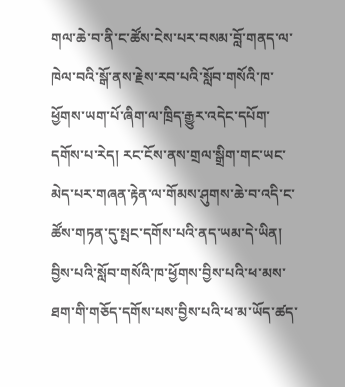གལ་ཆེ་བ་ནི་ང་ཚོས་ངེས་པར་བསམ་བློ་གནད་ལ་ཁེལ་བའི་སྒོ་ནས་རྗེས་རབ་པའི་སློབ་གསོའི་ཁ་ཕྱོགས་ཡག་པོ་ཞིག་ལ་ཁྲིད་རྒྱུར་འདེང་དཔོག་དགོས་པ་རེད། རང་ངོས་ནས་གྲལ་སྒྲིག་གང་ཡང་མེད་པར་གཞན་རྟེན་ལ་གོམས་ཤུགས་ཆེ་བ་འདི་ང་ཚོས་གཏན་དུ་སྤང་དགོས་པའི་ནད་ཡམ་དེ་ཡིན། བྱིས་པའི་སློབ་གསོའི་ཁ་ཕྱོགས་བྱིས་པའི་ཕ་མས་ཐག་གི་གཅོད་དགོས་པས་བྱིས་པའི་ཕ་མ་ཡོད་ཚད་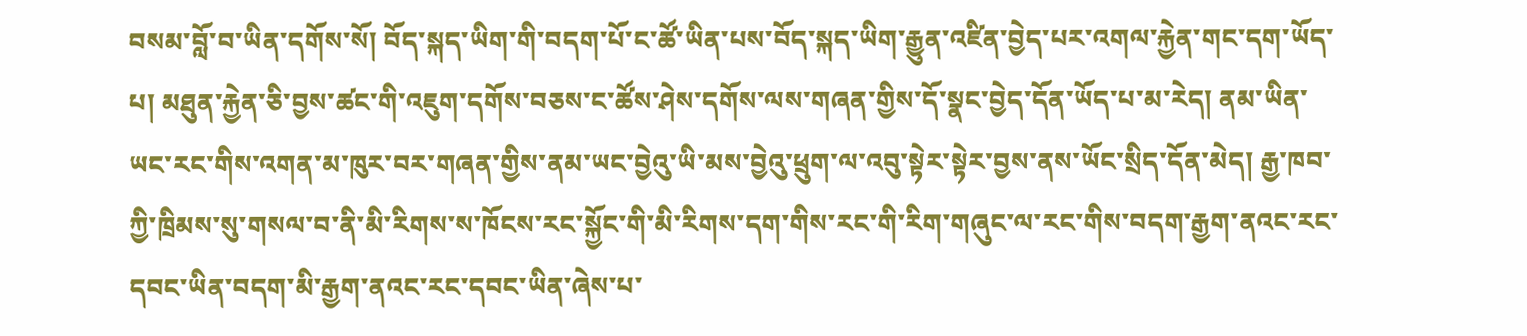བསམ་བློ་བ་ཡིན་དགོས་སོ། བོད་སྐད་ཡིག་གི་བདག་པོ་ང་ཚོ་ཡིན་པས་བོད་སྐད་ཡིག་རྒྱུན་འཛིན་བྱེད་པར་འགལ་རྐྱེན་གང་དག་ཡོད་པ། མཐུན་རྐྱེན་ཅི་བྱས་ཚང་གི་འཇུག་དགོས་བཅས་ང་ཚོས་ཤེས་དགོས་ལས་གཞན་གྱིས་དོ་སྣང་བྱེད་དོན་ཡོད་པ་མ་རེད། ནམ་ཡིན་ཡང་རང་གིས་འགན་མ་ཁུར་བར་གཞན་གྱིས་ནམ་ཡང་བྱེའུ་ཡི་མས་བྱེའུ་ཕྲུག་ལ་འབུ་སྟེར་སྟེར་བྱས་ནས་ཡོང་སྲིད་དོན་མེད། རྒྱ་ཁབ་ཀྱི་ཁྲིམས་སུ་གསལ་བ་ནི་མི་རིགས་ས་ཁོངས་རང་སྐྱོང་གི་མི་རིགས་དག་གིས་རང་གི་རིག་གཞུང་ལ་རང་གིས་བདག་རྒྱག་ནའང་རང་དབང་ཡིན་བདག་མི་རྒྱག་ནའང་རང་དབང་ཡིན་ཞེས་པ་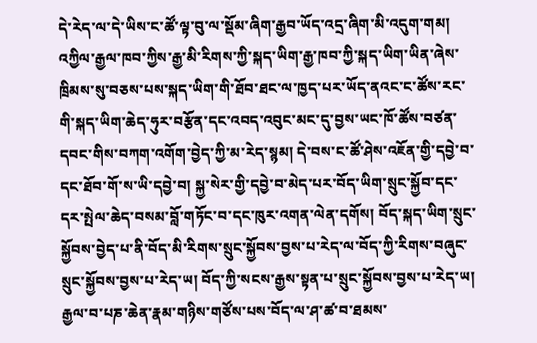དེ་རེད་ལ་དེ་ཡིས་ང་ཚོ་ལྟ་བུ་ལ་སྡོམ་ཞིག་རྒྱབ་ཡོད་འདྲ་ཞིག་མི་འདུག་གམ། འཀྱིལ་རྒྱལ་ཁབ་ཀྱིས་རྒྱ་མི་རིགས་ཀྱི་སྐད་ཡིག་རྒྱ་ཁབ་ཀྱི་སྐད་ཡིག་ཡིན་ཞེས་ཁྲིམས་སུ་བཅས་པས་སྐད་ཡིག་གི་ཐོབ་ཐང་ལ་ཁྱད་པར་ཡོད་ནའང་ང་ཚོས་རང་གི་སྐད་ཡིག་ཆེད་ཧུར་བརྩོན་དང་འབད་འབུང་མང་དུ་བྱས་ཡང་ཁོ་ཚོས་བཙན་དབང་གིས་བཀག་འགོག་བྱེད་ཀྱི་མ་རེད་སྙམ། དེ་བས་ང་ཚོ་ཤེས་འཇོན་གྱི་དབྱེ་བ་དང་ཐོབ་གོ་ས་ཡི་དབྱེ་བ། སྐྱ་སེར་གྱི་དབྱེ་བ་མེད་པར་བོད་ཡིག་སྲུང་སྐྱོབ་དང་དར་སྤེལ་ཆེད་བསམ་བློ་གཏོང་བ་དང་ཁུར་འགན་ལེན་དགོས། བོད་སྐད་ཡིག་སྲུང་སྐྱོབས་བྱེད་པ་ནི་བོད་མི་རིགས་སྲུང་སྐྱོབས་བྱས་པ་རེད་ལ་བོད་ཀྱི་རིགས་བཞུང་སྲུང་སྐྱོབས་བྱས་པ་རེད་ཡ། བོད་ཀྱི་སངས་རྒྱས་སྟན་པ་སྲུང་སྐྱོབས་བྱས་པ་རེད་ཡ། རྒྱལ་བ་པཎ་ཆེན་རྣམ་གཉིས་གཙོས་པས་བོད་ལ་ཤ་ཚ་བ་ཐམས་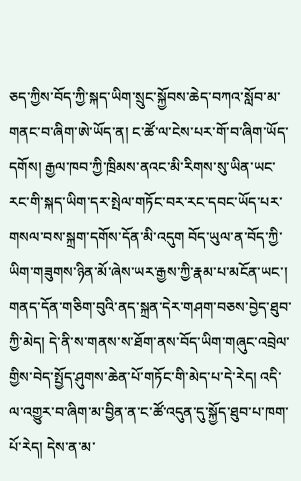ཅད་ཀྱིས་བོད་ཀྱི་སྐད་ཡིག་སྲུང་སྐྱོབས་ཆེད་བཀའ་སློབ་མ་གནང་བ་ཞིག་ཨེ་ཡོད་ན། ང་ཚོ་ལ་ངེས་པར་གོ་བ་ཞིག་ཡོད་དགོས། རྒྱལ་ཁབ་ཀྱི་ཁྲིམས་ནའང་མི་རིགས་སུ་ཡིན་ཡང་རང་གི་སྐད་ཡིག་དར་སྤེལ་གཏོང་བར་རང་དབང་ཡོད་པར་གསལ་བས་སྐྲག་དགོས་དོན་མི་འདུག བོད་ཡུལ་ན་བོད་ཀྱི་ཡིག་གཟུགས་ཉིན་མོ་ཞེས་ཡར་རྒྱས་ཀྱི་རྣམ་པ་མངོན་ཡང་། གནད་དོན་གཅིག་བུའི་ནད་སྐྲན་དེར་གཤག་བཅས་བྱེད་ཐུབ་ཀྱི་མེད། དེ་ནི་ས་གནས་ས་ཐོག་ནས་བོད་ཡིག་གཞུང་འབྲེལ་གྱིས་བེད་སྤྱོད་ཤུགས་ཆེན་པོ་གཏོང་གི་མེད་པ་དེ་རེད། འདི་ལ་འགྱུར་བ་ཞིག་མ་བྱིན་ན་ང་ཚོ་འདུན་དུ་སྐྱོད་ཐུབ་པ་ཁག་པོ་རེད། དེས་ན་མ་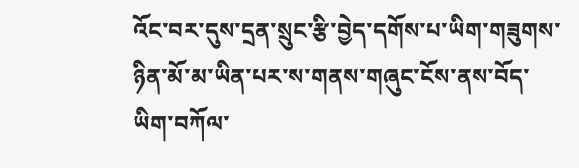འོང་བར་དུས་དྲན་སྲུང་རྩི་བྱེད་དགོས་པ་ཡིག་གཟུགས་ཉིན་མོ་མ་ཡིན་པར་ས་གནས་གཞུང་ངོས་ནས་བོད་ཡིག་བཀོལ་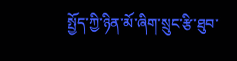སྤྱོད་ཀྱི་ཉིན་མོ་ཞིག་སྲུང་རྩི་ཐུབ་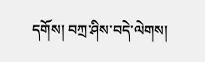དགོས། བཀྲ་ཤིས་བདེ་ལེགས།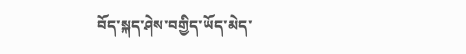བོད་སྐད་ཤེས་བགྱིད་ཡོད་མེད་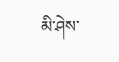མི་ཤེས་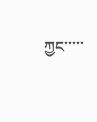ཀྱང་་་་་